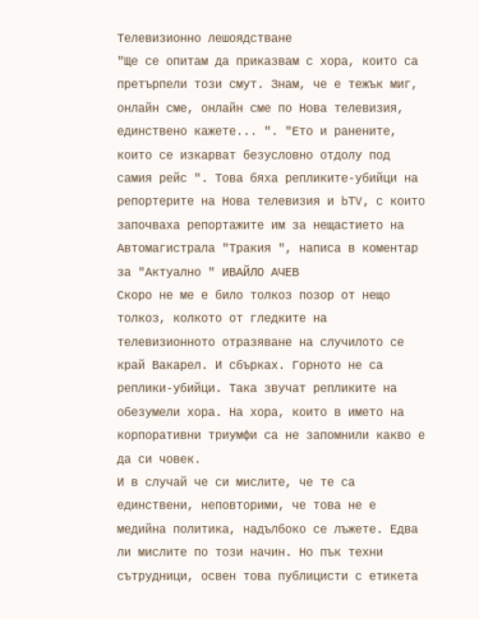Телевизионно лешоядстване
"Ще се опитам да приказвам с хора, които са претърпели този смут. Знам, че е тежък миг, онлайн сме, онлайн сме по Нова телевизия, единствено кажете... ". "Ето и ранените, които се изкарват безусловно отдолу под самия рейс ". Това бяха репликите-убийци на репортерите на Нова телевизия и bTV, с които започваха репортажите им за нещастието на Автомагистрала "Тракия ", написа в коментар за "Актуално " ИВАЙЛО АЧЕВ
Скоро не ме е било толкоз позор от нещо толкоз, колкото от гледките на телевизионното отразяване на случилото се край Вакарел. И сбърках. Горното не са реплики-убийци. Така звучат репликите на обезумели хора. На хора, които в името на корпоративни триумфи са не запомнили какво е да си човек.
И в случай че си мислите, че те са единствени, неповторими, че това не е медийна политика, надълбоко се лъжете. Едва ли мислите по този начин. Но пък техни сътрудници, освен това публицисти с етикета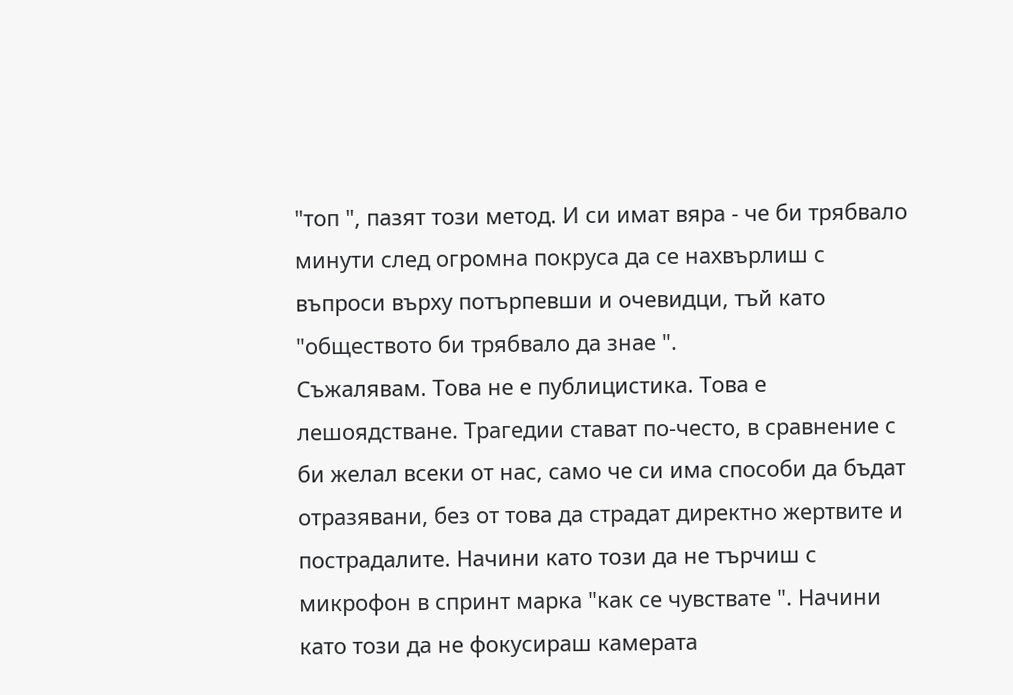"топ ", пазят този метод. И си имат вяра - че би трябвало минути след огромна покруса да се нахвърлиш с въпроси върху потърпевши и очевидци, тъй като "обществото би трябвало да знае ".
Съжалявам. Това не е публицистика. Това е лешоядстване. Трагедии стават по-често, в сравнение с би желал всеки от нас, само че си има способи да бъдат отразявани, без от това да страдат директно жертвите и пострадалите. Начини като този да не търчиш с микрофон в спринт марка "как се чувствате ". Начини като този да не фокусираш камерата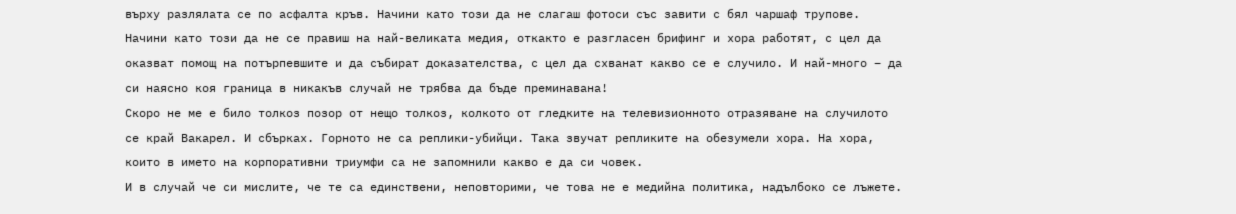върху разлялата се по асфалта кръв. Начини като този да не слагаш фотоси със завити с бял чаршаф трупове. Начини като този да не се правиш на най-великата медия, откакто е разгласен брифинг и хора работят, с цел да оказват помощ на потърпевшите и да събират доказателства, с цел да схванат какво се е случило. И най-много – да си наясно коя граница в никакъв случай не трябва да бъде преминавана!
Скоро не ме е било толкоз позор от нещо толкоз, колкото от гледките на телевизионното отразяване на случилото се край Вакарел. И сбърках. Горното не са реплики-убийци. Така звучат репликите на обезумели хора. На хора, които в името на корпоративни триумфи са не запомнили какво е да си човек.
И в случай че си мислите, че те са единствени, неповторими, че това не е медийна политика, надълбоко се лъжете.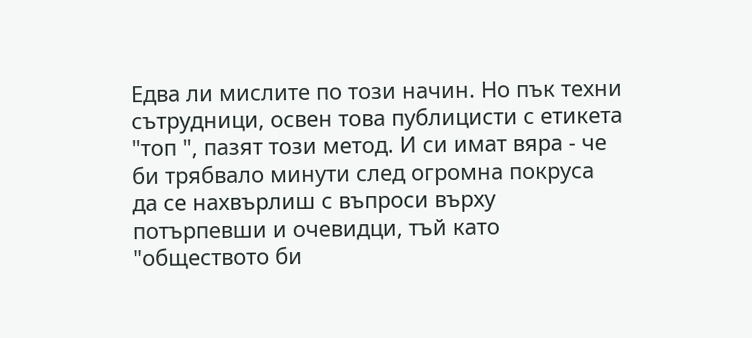Едва ли мислите по този начин. Но пък техни сътрудници, освен това публицисти с етикета "топ ", пазят този метод. И си имат вяра - че би трябвало минути след огромна покруса да се нахвърлиш с въпроси върху потърпевши и очевидци, тъй като "обществото би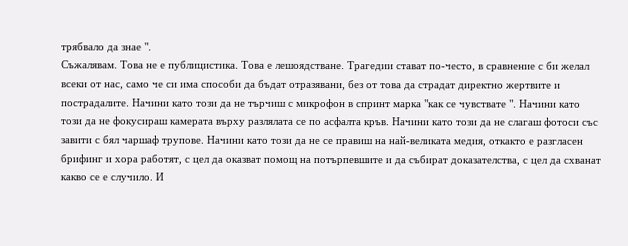трябвало да знае ".
Съжалявам. Това не е публицистика. Това е лешоядстване. Трагедии стават по-често, в сравнение с би желал всеки от нас, само че си има способи да бъдат отразявани, без от това да страдат директно жертвите и пострадалите. Начини като този да не търчиш с микрофон в спринт марка "как се чувствате ". Начини като този да не фокусираш камерата върху разлялата се по асфалта кръв. Начини като този да не слагаш фотоси със завити с бял чаршаф трупове. Начини като този да не се правиш на най-великата медия, откакто е разгласен брифинг и хора работят, с цел да оказват помощ на потърпевшите и да събират доказателства, с цел да схванат какво се е случило. И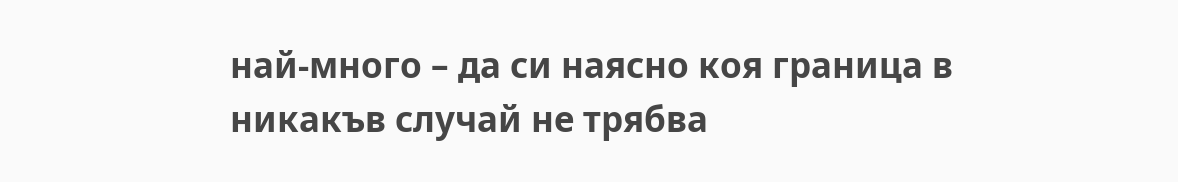най-много – да си наясно коя граница в никакъв случай не трябва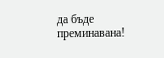да бъде преминавана!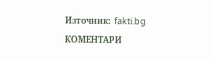Източник: fakti.bg
КОМЕНТАРИ